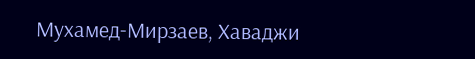Мухамед-Мирзаев, Хаваджи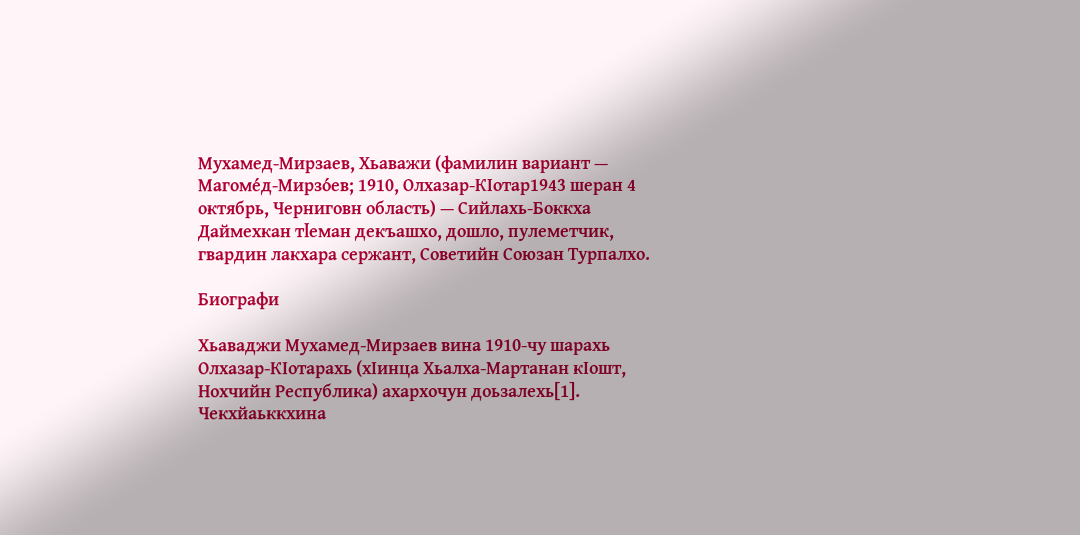Мухамед-Мирзаев, Хьаважи (фамилин вариант — Магоме́д-Мирзо́ев; 1910, Олхазар-КӀотар1943 шеран 4 октябрь, Черниговн область) — Сийлахь-Боккха Даймехкан тӏеман декъашхо, дошло, пулеметчик, гвардин лакхара сержант, Советийн Союзан Турпалхо.

Биографи

Хьаваджи Мухамед-Мирзаев вина 1910-чу шарахь Олхазар-КӀотарахь (хӀинца Хьалха-Мартанан кӀошт, Нохчийн Республика) ахархочун доьзалехь[1]. Чекхйаьккхина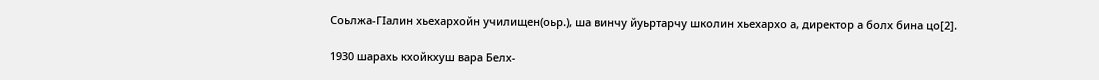Соьлжа-ГӀалин хьехархойн училищен(оьр.), ша винчу йуьртарчу школин хьехархо а, директор а болх бина цо[2].

1930 шарахь кхойкхуш вара Белх-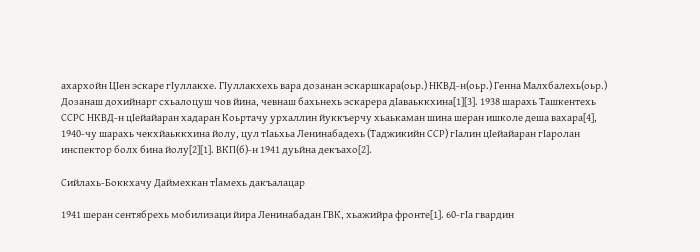ахархойн ЦӀен эскаре гӀуллакхе. ГӀуллакхехь вара дозанан эскаршкара(оьр.) НКВД-н(оьр.) Генна Малхбалехь(оьр.) Дозанаш дохийнарг схьалоцуш чов йина, чевнаш бахьнехь эскарера дӀаваьккхина[1][3]. 1938 шарахь Ташкентехь ССРС НКВД-н цӀейайаран хадаран Коьртачу урхаллин йуккъерчу хьаькаман шина шеран ишколе деша вахара[4], 1940-чу шарахь чекхйаьккхина йолу, цул тӀаьхьа Ленинабадехь (Таджикийн ССР) гӀалин цӀейайаран гӀаролан инспектор болх бина йолу[2][1]. ВКП(б)-н 1941 дуьйна декъахо[2].

Сийлахь-Боккхачу Даймехкан тӏамехь дакъалацар

1941 шеран сентябрехь мобилизаци йира Ленинабадан ГВК, хьажийра фронте[1]. 60-гӀа гвардин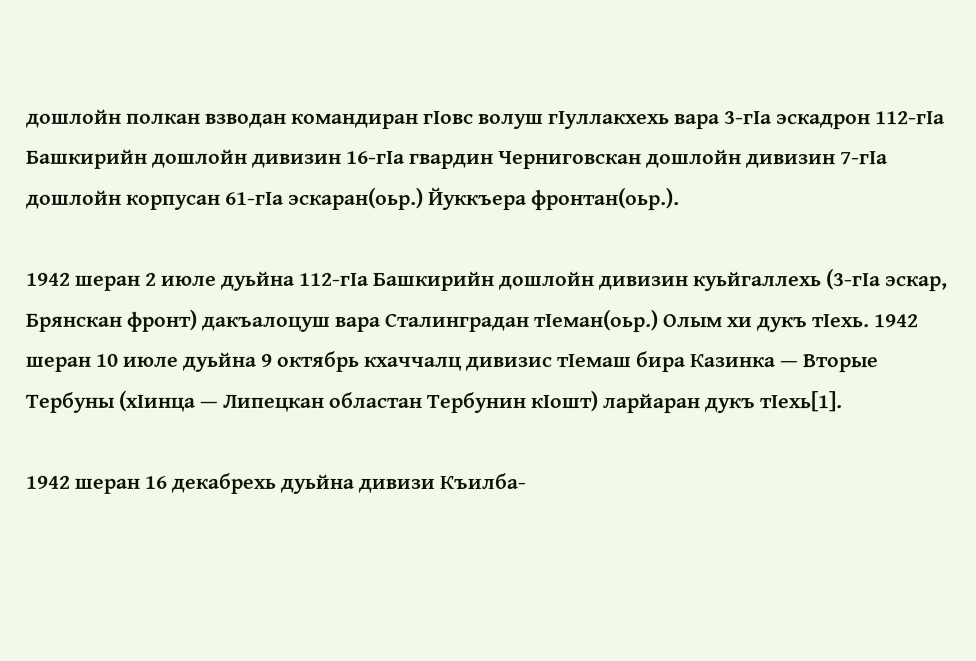дошлойн полкан взводан командиран гӀовс волуш гӀуллакхехь вара 3-гӀа эскадрон 112-гӀа Башкирийн дошлойн дивизин 16-гӀа гвардин Черниговскан дошлойн дивизин 7-гӀа дошлойн корпусан 61-гӀа эскаран(оьр.) Йуккъера фронтан(оьр.).

1942 шеран 2 июле дуьйна 112-гӀа Башкирийн дошлойн дивизин куьйгаллехь (3-гӀа эскар, Брянскан фронт) дакъалоцуш вара Сталинградан тӀеман(оьр.) Олым хи дукъ тӀехь. 1942 шеран 10 июле дуьйна 9 октябрь кхаччалц дивизис тӀемаш бира Казинка — Вторые Тербуны (хӀинца — Липецкан областан Тербунин кӀошт) ларйаран дукъ тӀехь[1].

1942 шеран 16 декабрехь дуьйна дивизи Къилба-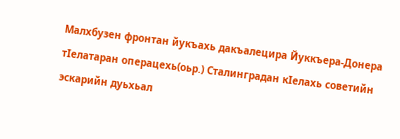Малхбузен фронтан йукъахь дакъалецира Йуккъера-Донера тӀелатаран операцехь(оьр.) Сталинградан кӀелахь советийн эскарийн дуьхьал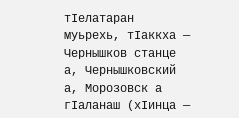тӀелатаран муьрехь, тӀаккха — Чернышков станце а, Чернышковский а, Морозовск а гӀаланаш (хӀинца —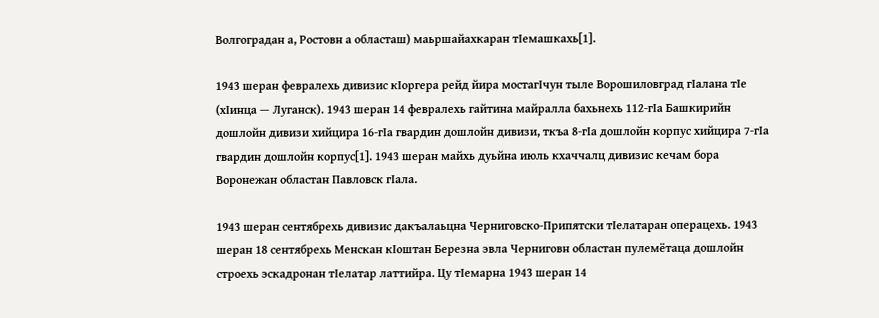Волгоградан а, Ростовн а областаш) маьршайахкаран тӀемашкахь[1].

1943 шеран февралехь дивизис кӀоргера рейд йира мостагӀчун тыле Ворошиловград гӀалана тӀе (хӀинца — Луганск). 1943 шеран 14 февралехь гайтина майралла бахьнехь 112-гӀа Башкирийн дошлойн дивизи хийцира 16-гӀа гвардин дошлойн дивизи, ткъа 8-гӀа дошлойн корпус хийцира 7-гӀа гвардин дошлойн корпус[1]. 1943 шеран майхь дуьйна июль кхаччалц дивизис кечам бора Воронежан областан Павловск гӀала.

1943 шеран сентябрехь дивизис дакъалаьцна Черниговско-Припятски тӀелатаран операцехь. 1943 шеран 18 сентябрехь Менскан кӀоштан Березна эвла Черниговн областан пулемётаца дошлойн строехь эскадронан тӀелатар латтийра. Цу тӀемарна 1943 шеран 14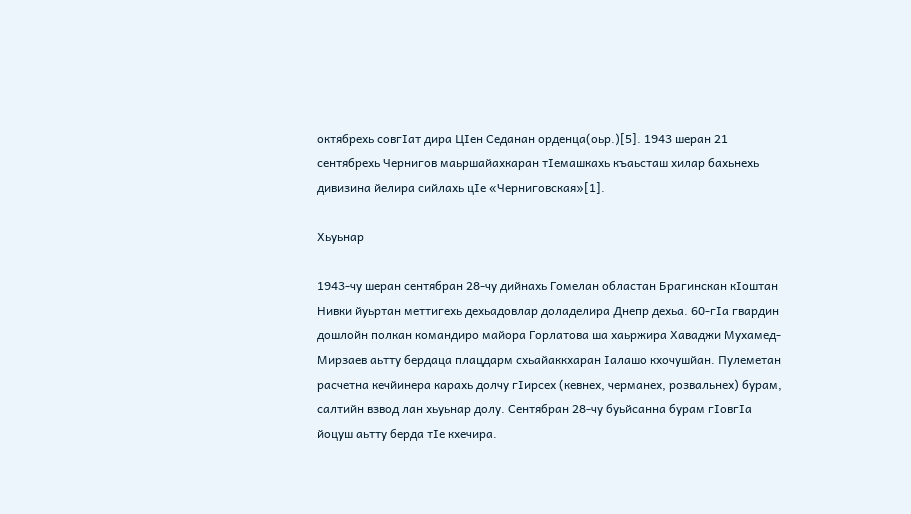октябрехь совгӀат дира ЦӀен Седанан орденца(оьр.)[5]. 1943 шеран 21 сентябрехь Чернигов маьршайахкаран тӀемашкахь къаьсташ хилар бахьнехь дивизина йелира сийлахь цӀе «Черниговская»[1].

Хьуьнар

1943-чу шеран сентябран 28-чу дийнахь Гомелан областан Брагинскан кӀоштан Нивки йуьртан меттигехь дехьадовлар доладелира Днепр дехьа. 60-гӀа гвардин дошлойн полкан командиро майора Горлатова ша хаьржира Хаваджи Мухамед-Мирзаев аьтту бердаца плацдарм схьайаккхаран Ӏалашо кхочушйан. Пулеметан расчетна кечйинера карахь долчу гӀирсех (кевнех, черманех, розвальнех) бурам, салтийн взвод лан хьуьнар долу. Сентябран 28-чу буьйсанна бурам гӀовгӀа йоцуш аьтту берда тӀе кхечира.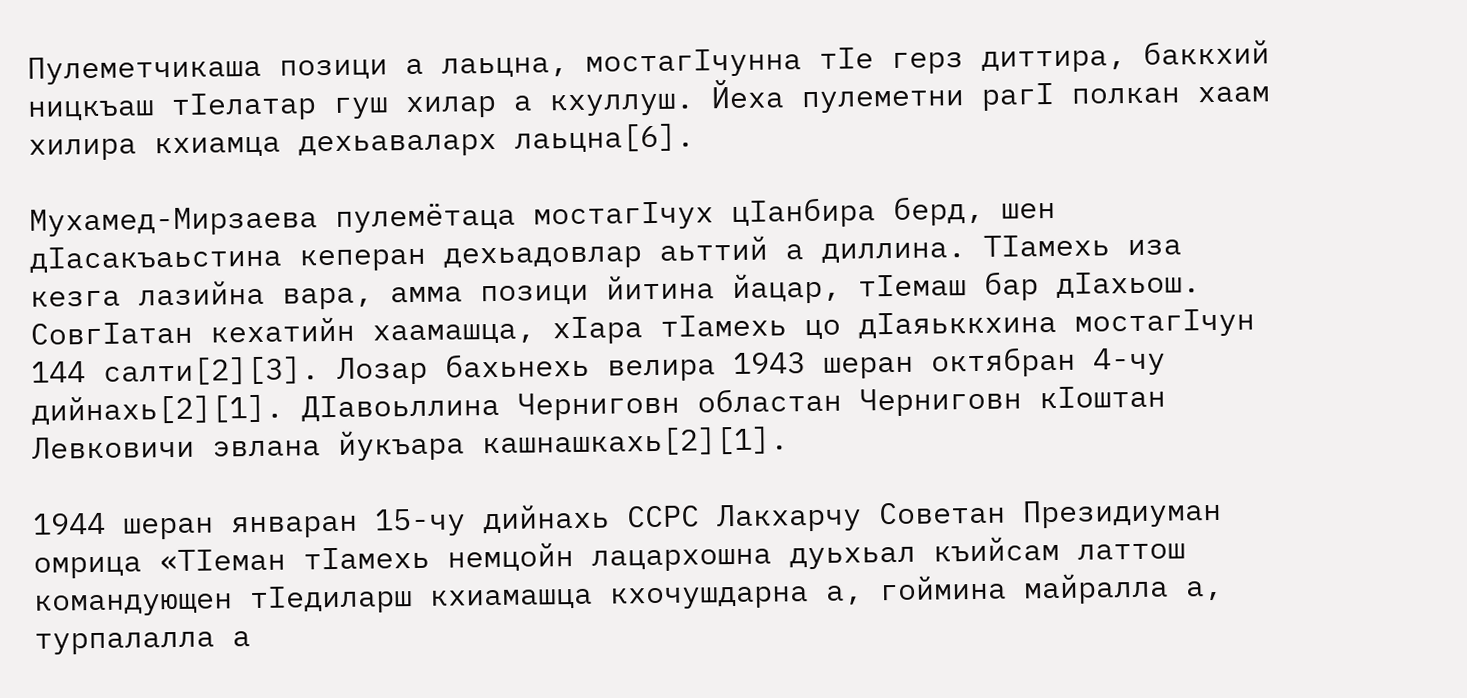Пулеметчикаша позици а лаьцна, мостагӀчунна тӀе герз диттира, баккхий ницкъаш тӀелатар гуш хилар а кхуллуш. Йеха пулеметни рагӀ полкан хаам хилира кхиамца дехьаваларх лаьцна[6].

Мухамед-Мирзаева пулемётаца мостагӀчух цӀанбира берд, шен дӀасакъаьстина кеперан дехьадовлар аьттий а диллина. ТӀамехь иза кезга лазийна вара, амма позици йитина йацар, тӀемаш бар дӀахьош. СовгӀатан кехатийн хаамашца, хӀара тӀамехь цо дӀаяьккхина мостагӀчун 144 салти[2][3]. Лозар бахьнехь велира 1943 шеран октябран 4-чу дийнахь[2][1]. ДӀавоьллина Черниговн областан Черниговн кӀоштан Левковичи эвлана йукъара кашнашкахь[2][1].

1944 шеран январан 15-чу дийнахь ССРС Лакхарчу Советан Президиуман омрица «ТӀеман тӀамехь немцойн лацархошна дуьхьал къийсам латтош командующен тӀедиларш кхиамашца кхочушдарна а, гоймина майралла а, турпалалла а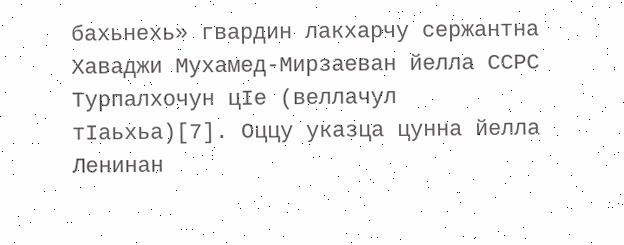бахьнехь» гвардин лакхарчу сержантна Хаваджи Мухамед-Мирзаеван йелла ССРС Турпалхочун цӀе (веллачул тӀаьхьа)[7]. Оццу указца цунна йелла Ленинан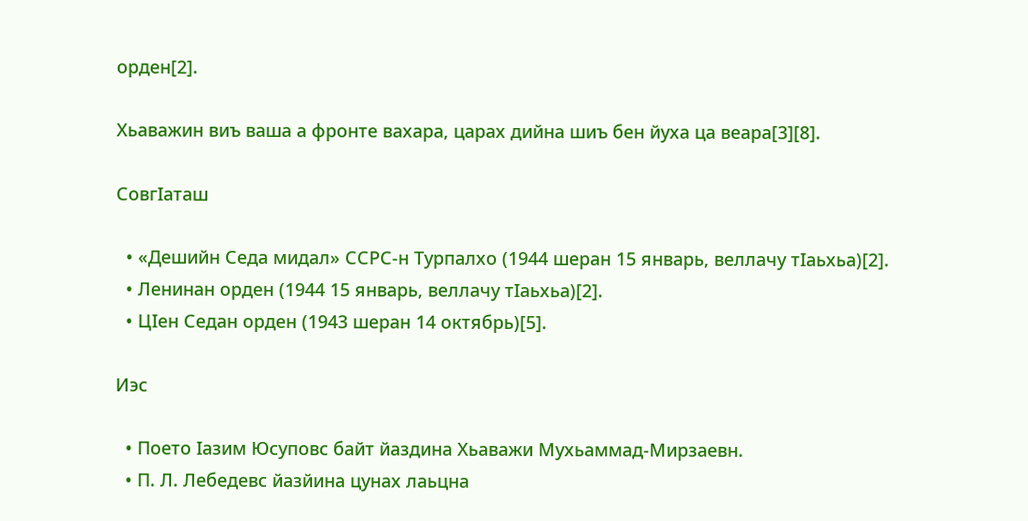орден[2].

Хьаважин виъ ваша а фронте вахара, царах дийна шиъ бен йуха ца веара[3][8].

СовгӀаташ

  • «Дешийн Седа мидал» ССРС-н Турпалхо (1944 шеран 15 январь, веллачу тӀаьхьа)[2].
  • Ленинан орден (1944 15 январь, веллачу тӀаьхьа)[2].
  • ЦӀен Седан орден (1943 шеран 14 октябрь)[5].

Иэс

  • Поето Ӏазим Юсуповс байт йаздина Хьаважи Мухьаммад-Мирзаевн.
  • П. Л. Лебедевс йазйина цунах лаьцна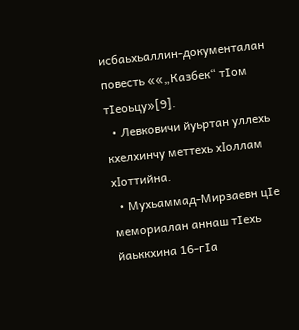исбаьхьаллин-документалан повесть ««„Казбек“ тӀом тӀеоьцу»[9].
  • Левковичи йуьртан уллехь кхелхинчу меттехь хӏоллам хӏоттийна.
  • Мухьаммад-Мирзаевн цӀе мемориалан аннаш тӀехь йаьккхина 16-гӀа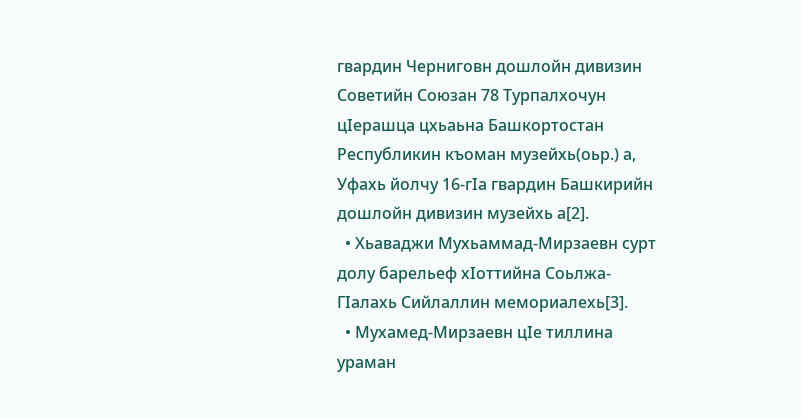гвардин Черниговн дошлойн дивизин Советийн Союзан 78 Турпалхочун цӀерашца цхьаьна Башкортостан Республикин къоман музейхь(оьр.) а, Уфахь йолчу 16-гӀа гвардин Башкирийн дошлойн дивизин музейхь а[2].
  • Хьаваджи Мухьаммад-Мирзаевн сурт долу барельеф хӀоттийна Соьлжа-ГӀалахь Сийлаллин мемориалехь[3].
  • Мухамед-Мирзаевн цӏе тиллина ураман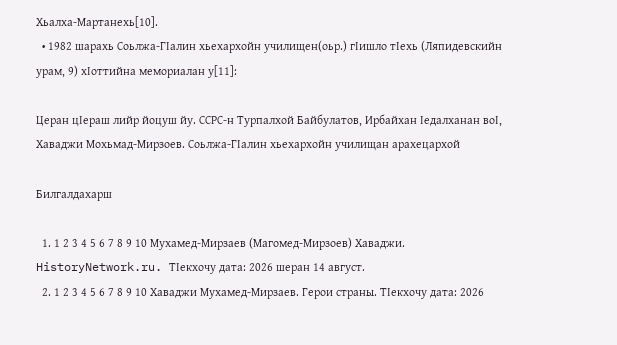Хьалха-Мартанехь[10].
  • 1982 шарахь Соьлжа-ГӀалин хьехархойн училищен(оьр.) гӀишло тӀехь (Ляпидевскийн урам, 9) хӀоттийна мемориалан у[11]:

Церан цӀераш лийр йоцуш йу. ССРС-н Турпалхой Байбулатов, Ирбайхан Ӏедалханан воӀ, Хаваджи Мохьмад-Мирзоев. Соьлжа-ГӀалин хьехархойн училищан арахецархой

Билгалдахарш

  1. 1 2 3 4 5 6 7 8 9 10 Мухамед-Мирзаев (Магомед-Мирзоев) Хаваджи. HistoryNetwork.ru. ТӀекхочу дата: 2026 шеран 14 август.
  2. 1 2 3 4 5 6 7 8 9 10 Хаваджи Мухамед-Мирзаев. Герои страны. ТӀекхочу дата: 2026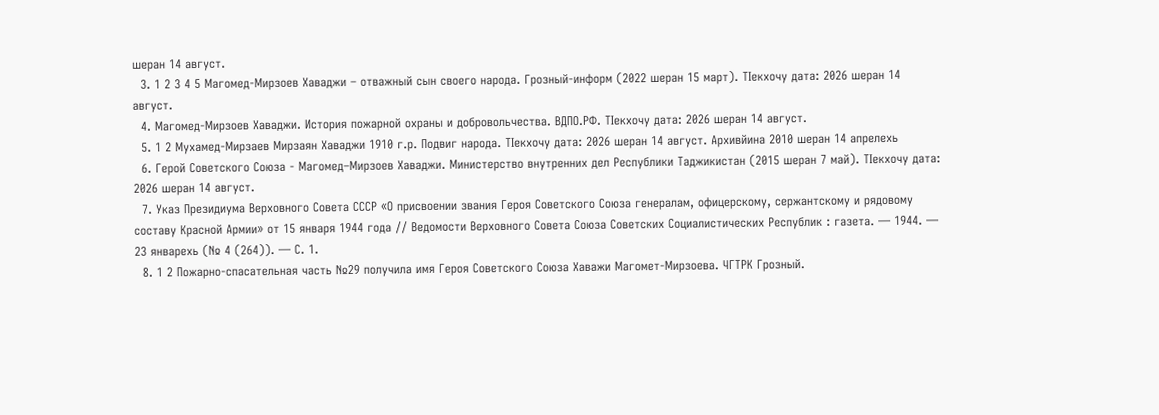шеран 14 август.
  3. 1 2 3 4 5 Магомед-Мирзоев Хаваджи – отважный сын своего народа. Грозный-информ (2022 шеран 15 март). ТӀекхочу дата: 2026 шеран 14 август.
  4. Магомед-Мирзоев Хаваджи. История пожарной охраны и добровольчества. ВДПО.РФ. ТӀекхочу дата: 2026 шеран 14 август.
  5. 1 2 Мухамед-Мирзаев Мирзаян Хаваджи 1910 г.р. Подвиг народа. ТӀекхочу дата: 2026 шеран 14 август. Архивйина 2010 шеран 14 апрелехь
  6. Герой Советского Союза - Магомед–Мирзоев Хаваджи. Министерство внутренних дел Республики Таджикистан (2015 шеран 7 май). ТӀекхочу дата: 2026 шеран 14 август.
  7. Указ Президиума Верховного Совета СССР «О присвоении звания Героя Советского Союза генералам, офицерскому, сержантскому и рядовому составу Красной Армии» от 15 января 1944 года // Ведомости Верховного Совета Союза Советских Социалистических Республик : газета. — 1944. — 23 январехь (№ 4 (264)). — С. 1.
  8. 1 2 Пожарно-спасательная часть №29 получила имя Героя Советского Союза Хаважи Магомет-Мирзоева. ЧГТРК Грозный.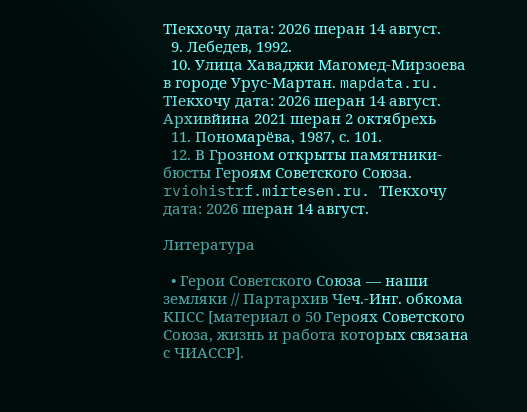ТӀекхочу дата: 2026 шеран 14 август.
  9. Лебедев, 1992.
  10. Улица Хаваджи Магомед-Мирзоева в городе Урус-Мартан. mapdata.ru. ТӀекхочу дата: 2026 шеран 14 август. Архивйина 2021 шеран 2 октябрехь
  11. Пономарёва, 1987, с. 101.
  12. В Грозном открыты памятники-бюсты Героям Советского Союза. rviohistrf.mirtesen.ru. ТӀекхочу дата: 2026 шеран 14 август.

Литература

  • Герои Советского Союза — наши земляки // Партархив Чеч.-Инг. обкома КПСС [материал о 50 Героях Советского Союза, жизнь и работа которых связана с ЧИАССР].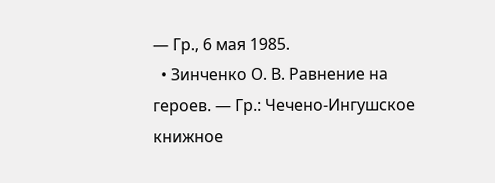— Гр., 6 мая 1985.
  • Зинченко О. В. Равнение на героев. — Гр.: Чечено-Ингушское книжное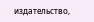издательство,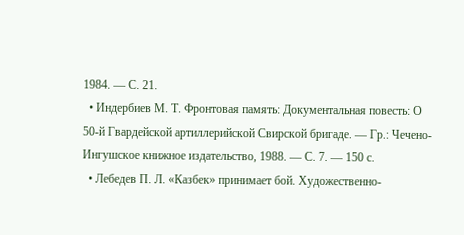1984. — С. 21.
  • Индербиев М. Т. Фронтовая память: Документальная повесть: О 50-й Гвардейской артиллерийской Свирской бригаде. — Гр.: Чечено-Ингушское книжное издательство, 1988. — С. 7. — 150 с.
  • Лебедев П. Л. «Казбек» принимает бой. Художественно-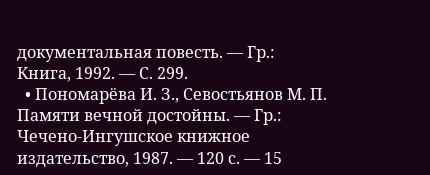документальная повесть. — Гр.: Книга, 1992. — С. 299.
  • Пономарёва И. З., Севостьянов М. П. Памяти вечной достойны. — Гр.: Чечено-Ингушское книжное издательство, 1987. — 120 с. — 15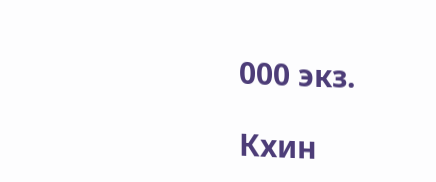000 экз.

Кхин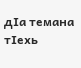дӀа темана тӀехь